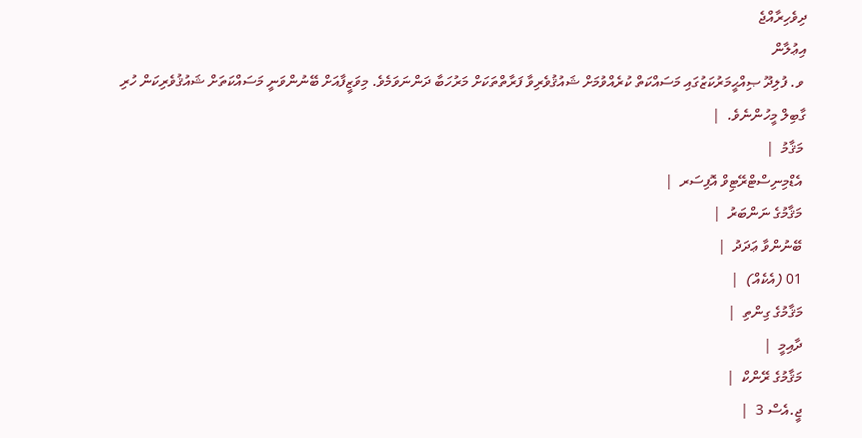ދިވެހިރާއްޖެ
އިޢުލާން
 ވ. ފުލިދޫ ޞިއްޙީމަރުކަޒުގައި މަސައްކަތް ކުރެއްވުމަށް ޝައުޤުވެރިވާ ފަރާތްތަކަށް މަރުހަބާ ދަންނަވަމެވެ. މިވަޒީފާއަށް ބޭނުންވަނީ މަސައްކަތަށް ޝައުޤުވެރިކަން ހުރި ގާބިލް މީހުންނެވެ.  |
 މަޤާމު  |
 އެޑްމިނިސްޓްރޭޓިވް އޮފިސަރ  |
 މަޤާމުގެ ނަންބަރު  |
 ބޭނުންވާ ޢަދަދު  |
 01 (އެކެއް)  |
 މަޤާމުގެ ގިންތި  |
 ދާއިމީ  |
 މަޤާމުގެ ރޭންކް  |
 ޖީ.އެސް 3  |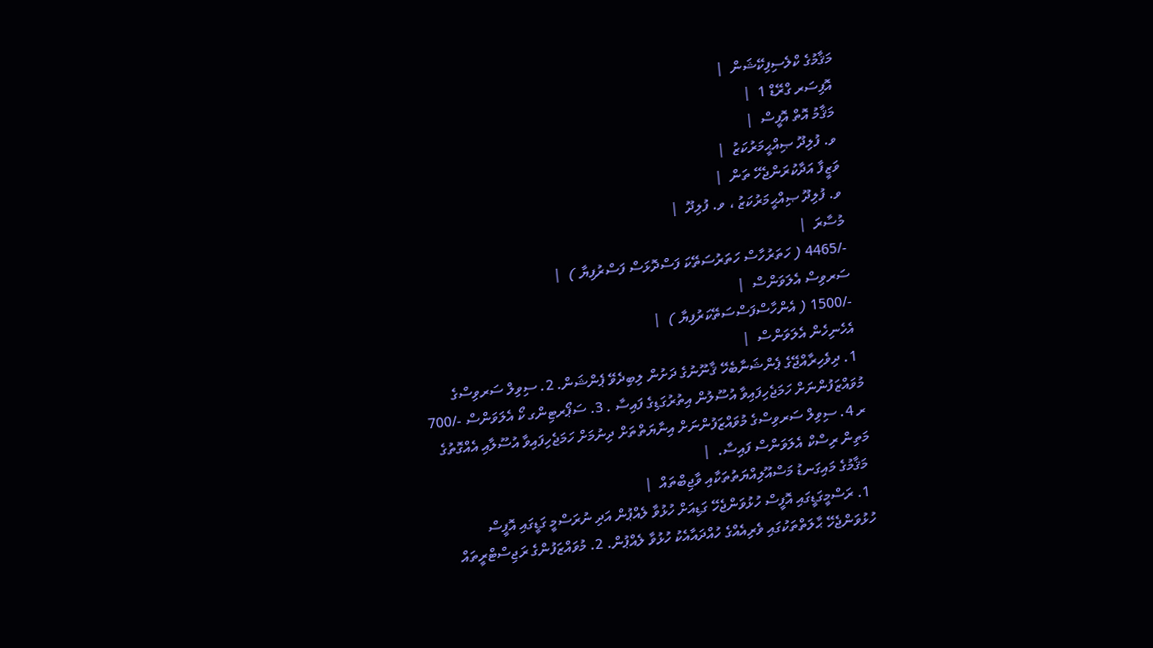މަޤާމުގެ ކްލެސިފިކޭޝަން  |
 އޮފިސަރ ގްރޭޑް 1  |
 މަޤާމު އޮތް އޮފީސް  |
 ވ. ފުލިދޫ ޞިއްޙީމަރުކަޒު  |
 ވަޒީފާ އަދާކުރަންޖެހޭ ތަން  |
 ވ. ފުލިދޫ ޞިއްޙީމަރުކަޒު ، ވ. ފުލިދޫ  |
 މުސާރަ  |
 -/4465 ( ހަތަރުހާސް ހަތަރުސަތޭކަ ފަސްދޮޅަސް ފަސްރުފިޔާ )  |
 ސަރވިސް އެލަވަންސް  |
 -/1500 ( އެންހާސްފަސްސަތޭކަރުފިޔާ )  |
 އެހެނިހެން އެލަވަންސް  |
 1. ދިވެހިރާއްޖޭގެ ޕެންޝަނާބެހޭ ޤާނޫނުގެ ދަށުން ލިބިދެވޭ ޕެންޝަން. 2. ސިވިލް ސަރވިސްގެ މުވައްޒަފުންނަށް ހަމަޖެހިފައިވާ އުސޫލުން އިތުރުގަޑިގެ ފައިސާ . 3. ސަޕޯރޓިންގ ކޯ އެލަވަންސް -/700 ރ 4. ސިވިލް ސަރވިސްގެ މުވައްޒަފުންނަށް އިނާޔަތްތަށް ދިނުމަށް ހަމަޖެހިފައިވާ އުސޫލާއި އެއްގޮތުގެ މަތިން ރިސްކް އެލަވަންސް ފައިސާ.  |
 މަޤާމުގެ މައިގަނޑު މަސްއޫލިއްޔަތުތަކާއި ވާޖިބްތައް  |
 1. ރަސްމީގަޑީގައި އޮފީސް ހުޅުވަންޖެހޭ ގަޑިއަށް ހުޅުވާ ލެއްޕުން އަދި ނުރަސްމީ ގަޑީގައި އޮފީސް ހުޅުވަންޖެހޭ ޙާލަތްތަކުގައި ވެރިއެއްގެ ހުއްދައާއެކު ހުޅުވާ ލެއްޕުން. 2. މުވައްޒަފުންގެ ރަޖިސްޓްރީތައް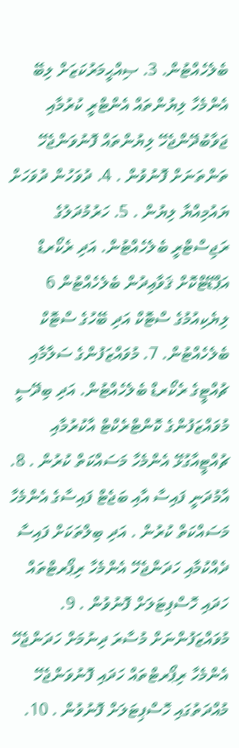ބެލެހެއްޓުން. 3. ޞިއްޙީމަރުކަޒަށް ލިބޭ އެންމެހާ ލިޔުންތައް އެންޓްރީ ކުރުމާއި ޖަވާބުދޭންޖެހޭ ލިޔުންތައް ފޮނުވަންޖެހޭ ތަންތަނަށް ފޮނުވުން . 4. ދުވަހުން ދުވަހަށް ޔައުމިއްޔާ ލިޔުން . 5. ހަރުމުދަލުގެ ރަޖިސްޓްރީ ބެލެހެއްޓުން. އަދި ރެކޯރޑް އަޕްޑޭޓްކޮށް ޤަވާޢިދުން ބެލެހެއްޓުން 6 ލިޔެކިއުމުގެ ސްޓޮކް އަދި ބޭހުގެ ސްޓޮކް ބެލެހެއްޓުން. 7. މުވައްޒަފުންގެ ސަލާމާއި ޗުއްޓީގެ ރެކޯރޑް ބެލެހެއްޓުން. އަދި ބިދޭސީ މުވައްޒަފުންގެ ކޮންޓްރެކްޓް އާކުރުމާއި ޗުއްޓީއާގުޅޭ އެންމެހާ މަސައްކަތް ކުރުން . 8. އާމުދަނީ ފައިސާ އާއި ބަޖެޓް ފައިސާގެ އެންމެހާ މަސައްކަތް ކުރުން . އަދި ބިލްތަކަށް ފައިސާ ދެއްކުމާއި ހަދަންޖެހޭ އެންމެހާ ރިޕޯރޓްތައް ހަދައި ހޮސްޕިޓަލަށް ފޮނުވުން . 9. މުވައްޒަފުންނަށް މުސާރަ ދިނުމަށް ހަދަންޖެހޭ އެންމެހާ ރިޕޯރޓްތައް ހަދައި ފޮނުވަންޖެހޭ މުއްދަތުގައި ހޮސްޕިޓަލަށް ފޮނުވުން . 10.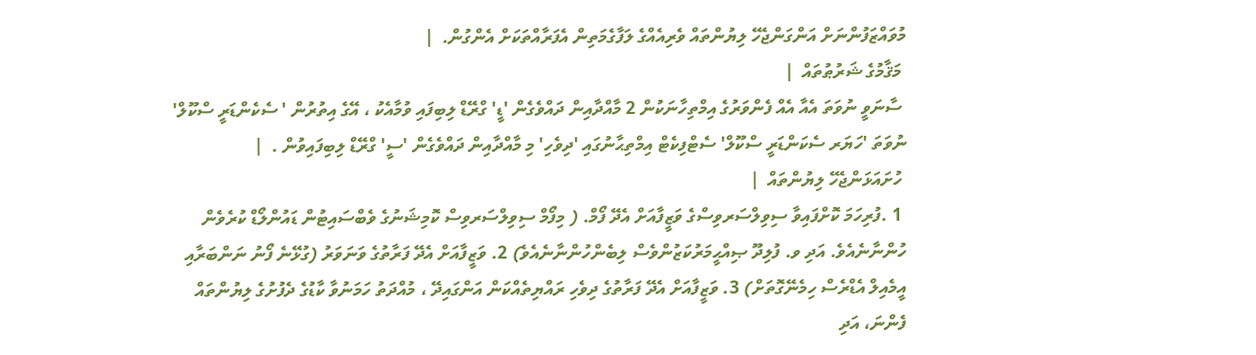މުވައްޒަފުންނަށް އަންގަންޖެހޭ ލިޔުންތައް ވެރިއެއްގެ ލަފާގެމަތިން އެފަރާއްތަކަށް އެންގުން.  |
 މަޤާމުގެ ޝަރުޠުތައް  |
 ސާނަވީ ނުވަތަ އެއާ އެއް ފެންވަރުގެ އިމްތިހާނަކުން 2 މާއްދާއިން ދައްވެގެން 'ޑީ' ގްރޭޑް ލިބިފައި ވުމާއެކު ، އޭގެ އިތުރުން ' ސެކެންޑަރީ ސްކޫލް' ނުވަތަ 'ހަޔަރ ސެކަންޑަރީ ސްކޫލް' ސެޓްފިކެޓް އިމްތިޙާނުގައި 'ދިވެހި' މި މާއްދާއިން ދައްވެގެން 'ސީ' ގްރޭޑް ލިބިފައިވުން .  |
 ހުށައަޅަންޖެހޭ ލިޔުންތައް  |
 1 .ފުރިހަމަ ކޮށްފައިވާ ސިވިލްސަރވިސްގެ ވަޒީފާއަށް އެދޭ ފޯމް. ( މިފޯމް ސިވިލްސަރވިސް ކޮމިޝަނުގެ ވެބްސައިޓުން ޑައުންލޯޑް ކުރެވެން ހުންނާނެއެވެ. އަދި ވ. ފުލިދޫ ޞިއްޙީމަރުކަޒުންވެސް ލިބެންހުންނާނެއެވެ) 2. ވަޒީފާއަށް އެދޭ ފަރާތުގެ ވަނަވަރު (ގުޅޭނެ ފޯނު ނަންބަރާއި އީމެއިލް އެޑްރެސް ހިމެނޭގޮތަށް) 3. ވަޒީފާއަށް އެދޭ ފަރާތުގެ ދިވެހި ރައްޔިތެއްކަން އަންގައިދޭ ، މުއްދަތު ހަމަނުވާ ކާޑުގެ ދެފުށުގެ ލިޔުންތައް ފެންނަ، އަދި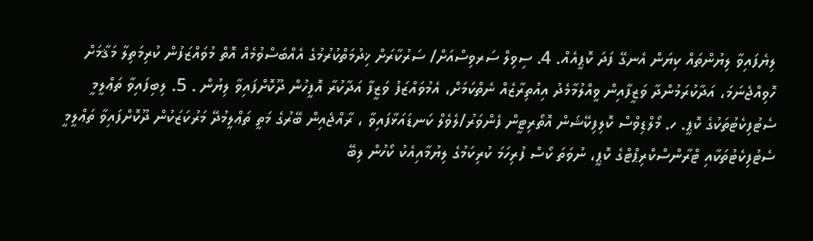ލިޔެފައިވާ ލިޔުންތައް ކިޔަން އެނގޭ ފަދަ ކޮޕީއެއް. 4. ސިވިލް ސަރވިސްއަށް/ ސަރުކާރަށް ޚިދުމަތްކުރުމުގެ އެއްބަސްވުމެއް އޮތް މުވައްޒަފުން ކުރިމަތިލާ މަޤާމަށް ހޮވިއްޖެނަމަ، އަދާކުރަމުންދާ ވަޒީފާއިން ވީއްލުމާމެދު އިއުތިރާޒެއް ނެތްކަމަށް، އެމުވައްޒަފު ވަޒީފާ އަދާކުރާ އޮފީހުން ދޫކޮށްފައިވާ ލިޔުން . 5. ލިބިފައިވާ ތަޢްލީމީ ސެޓުފިކެޓުތަކުގެ ކޮޕީ. ހ. މޯލްޑިވްސް ކޮލިފިކޭޝަން އޮތޯރިޓީން ފެންވަރު/ލެވެލް ކަނޑައަޅާފައިވާ ، ރާއްޖެއިން ބޭރުގެ މަތީ ތަޢްލީމުދޭ މަރުކަޒަކުން ދޫކޮށްފައިވާ ތަޢްލީމީ ސެޓުފިކެޓުތަކާއި ޓްރާންސްކްރިޕްޓްގެ ކޮޕީ، ނުވަތަ ކޯސް ފުރިހަމަ ކުރިކަމުގެ ލިޔުމާއިއެކު ކޯހުން ލިބޭ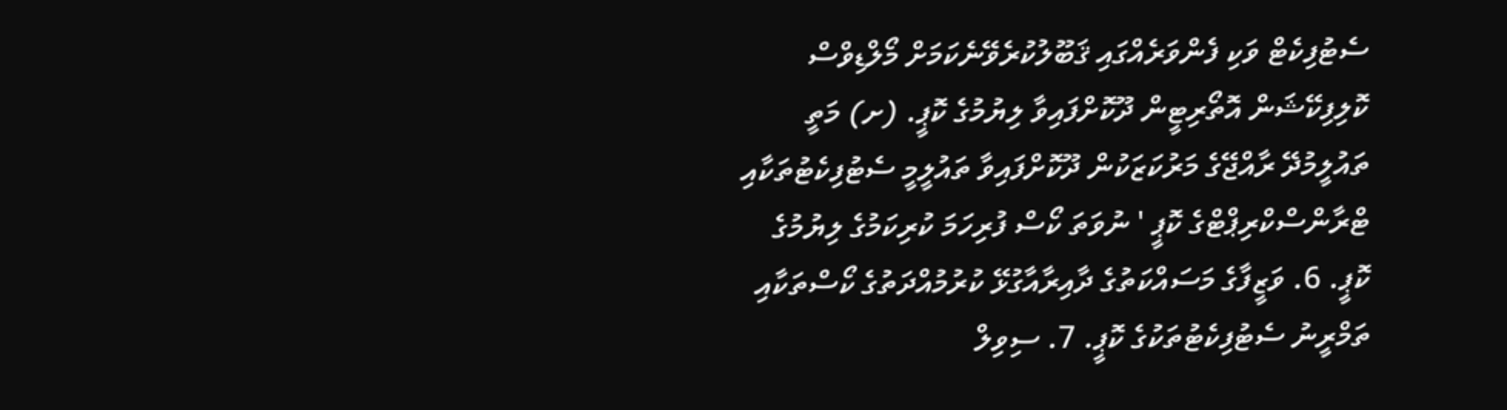ސެޓުފިކެޓް ވަކި ފެންވަރެއްގައި ޤަބޫލުކުރެވޭނެކަމަށް މޯލްޑިވްސް ކޮލިފިކޭޝަން އޮތޯރިޓީން ދޫކޮށްފައިވާ ލިޔުމުގެ ކޮޕީ. (ށ) މަތީ ތައުލީމުދޭ ރާއްޖޭގެ މަރުކަޒަކުން ދޫކޮށްފައިވާ ތައުލީމީ ސެޓުފިކެޓުތަކާއި ޓްރާންސްކްރިޕްޓްގެ ކޮޕީ ' ނުވަތަ ކޯސް ފުރިހަމަ ކުރިކަމުގެ ލިޔުމުގެ ކޮޕީ. 6. ވަޒީފާގެ މަސައްކަތުގެ ދާއިރާއާގުޅޭ ކުރުމުއްދަތުގެ ކޯސްތަކާއި ތަމްރީނު ސެޓުފިކެޓުތަކުގެ ކޮޕީ. 7. ސިވިލް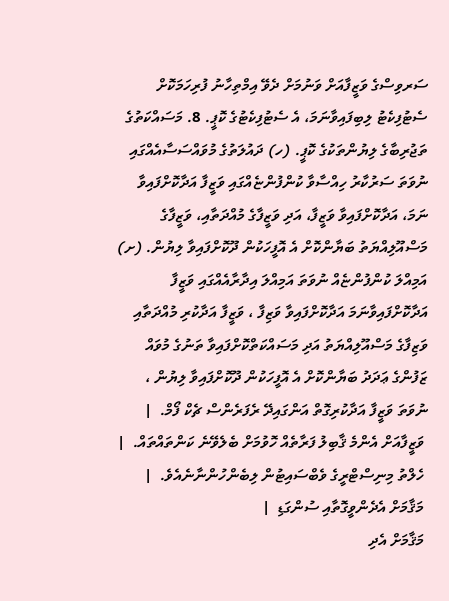ސަރވިސްގެ ވަޒީފާއަށް ވަނުމަށް ދެވޭ އިމްތިހާނު ފުރިހަމަކޮށް ސެޓުފިކެޓު ލިބިފައިވާނަމަ، އެ ސެޓުފިކެޓުގެ ކޮޕީ. 8. މަސައްކަތުގެ ތަޖުރިބާގެ ލިޔުންތަކުގެ ކޮޕީ. (ހ) ދައުލަތުގެ މުވައްސަސާއެއްގައި ނުވަތަ ސަރުކާރު ހިއްސާވާ ކުންފުންޏެއްގައި ވަޒީފާ އަދާކޮށްފައިވާ ނަމަ، އަދާކޮށްފައިވާ ވަޒީފާ، އަދި ވަޒީފާގެ މުއްދަތާއި، ވަޒީފާގެ މަސްއޫލިއްޔަތު ބަޔާންކޮށް އެ އޮފީހަކުން ދޫކޮށްފައިވާ ލިޔުން. (ށ) އަމިއްލަ ކުންފުންޏެއް ނުވަތަ އަމިއްލަ އިދާރާއެއްގައި ވަޒީފާ އަދާކޮށްފައިވާނަމަ އަދާކޮށްފައިވާ ވަޒިފާ ، ވަޒީފާ އަދާކުރި މުއްދަތާއި ވަޒިފާގެ މަސްއޫލިއްޔަތު އަދި މަސައްކަތްކޮށްފައިވާ ތަނުގެ މުވައް ޒަފުންގެ ޢަދަދު ބަޔާންކޮށް އެ އޮފީހަކުން ދޫކޮށްފައިވާ ލިޔުން ، ނުވަތަ ވަޒީފާ އަދާކުރިގޮތް އަންގައިދޭ ރެފަރެންސް ޗެކް ފޯމް.  |
 ވަޒީފާއަށް އެންމެ ޤާބިލު ފަރާތެއް ހޮވުމަށް ބެލެވޭނެ ކަންތައްތައް.  |
 ހެލްތު މިނިސްޓްރީގެ ވެބްސައިޓުން ލިބެންހުންނާނެއެވެ.  |
 މަޤާމަށް އެދެންވީގޮތާއި ސުންގަޑި  |
 މަޤާމަށް އެދި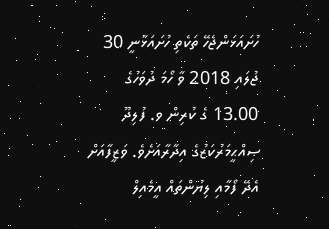ހުށައަޅަންޖެހޭ ތަކެތި ހުށައަޅާނީ 30 ޖުލައި 2018 ވާ ހޯމަ ދުވަހުގެ 13.00 ގެ ކުރިން ވ. ފުލިދޫ ޞިއްޙީމަރުކަޒުގެ އިދާރާއަށެވެ. ވަޒީފާއަށް އެދޭ ފޯމާއި ލިޔުންތައް އީމެއިލް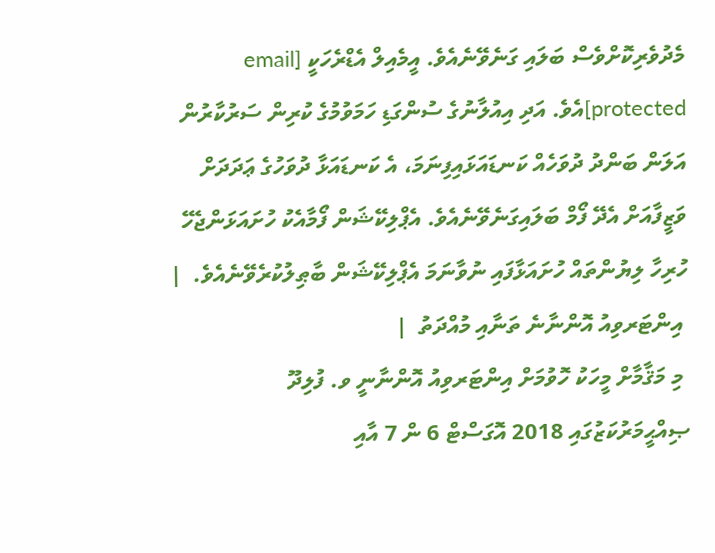މެދުވެރިކޮށްވެސް ބަލައި ގަނެވޭނެއެވެ. އީމެއިލް އެޑްރެހަކީ [email protected]އެވެ. އަދި އިއުލާނުގެ ސުންގަޑި ހަމަވުމުގެ ކުރިން ސަރުކާރުން އަލަން ބަންދު ދުވަހެއް ކަނޑައަޅައިފިނަމަ، އެ ކަނޑައަޅާ ދުވަހުގެ ޢަދަދަށް ވަޒީފާއަށް އެދޭ ފޯމް ބަލައިގަނެވޭނެއެވެ. އެޕްލިކޭޝަން ފޯމާއެކު ހުށައަޅަންޖެހޭ ހުރިހާ ލިޔުންތައް ހުށައަޅާފައި ނުވާނަމަ އެޕްލިކޭޝަން ބާޠިލުކުރެވޭނެއެވެ.  |
 އިންޓަރވިއު އޮންނާނެ ތަނާއި މުއްދަތު  |
 މި މަޤާމާށް މީހަކު ހޮވުމަށް އިންޓަރވިއު އޮންނާނީ ވ. ފުލިދޫ ޞިއްޙީމަރުކަޒުގައި 2018 އޮގަސްޓް 6 ން 7 އާއި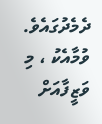ދެމެދުގައެވެ. ވުމާއެކު ، މި ވަޒީފާއަށް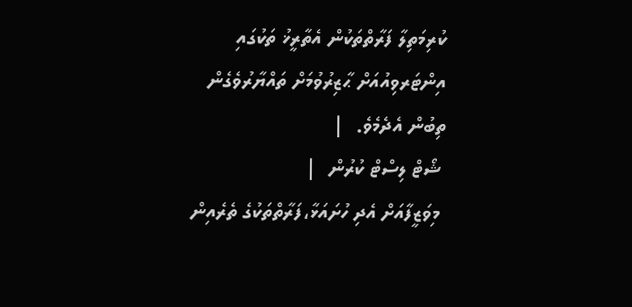ކުރިމަތިލާ ފަރާތްތަކުން އެތާރީޚު ތަކުގައި އިންޓަރވިއުއަށް ޙާޒިރުވުމަށް ތައްޔާރުވެގެން ތިބުން އެދެމެވެ.  |
 ޝޯޓް ލިސްޓް ކުރުން  |
 މިވަޒީފާއަށް އެދި ހުށައަޅާ،ފަރާތްތަކުގެ ތެރެއިން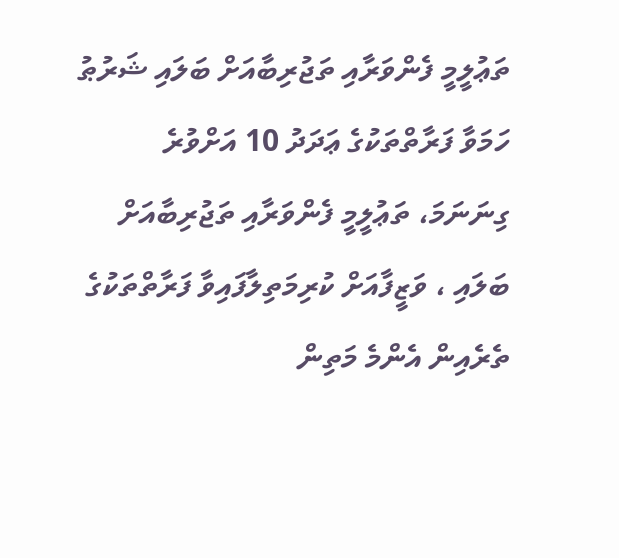ތަޢުލީމީ ފެންވަރާއި ތަޖުރިބާއަށް ބަލައި ޝަރުޠު ހަމަވާ ފަރާތްތަކުގެ ޢަދަދު 10 އަށްވުރެ ގިނަނަމަ، ތަޢުލީމީ ފެންވަރާއި ތަޖުރިބާއަށް ބަލައި ، ވަޒީފާއަށް ކުރިމަތިލާފައިވާ ފަރާތްތަކުގެ ތެރެއިން އެންމެ މަތިން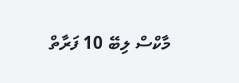މާކްސް ލިބޭ 10 ފަރާތް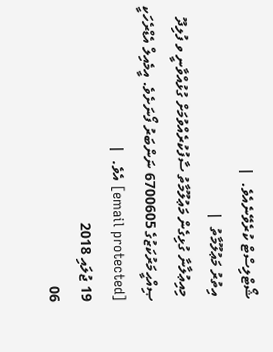ޝޯޓްލިސްޓް ކުރެވޭނެއެވެ.  |
 އިތުރު މަޢުލޫމާތު  |
 މިއިޢުލާނާ ގުޅިގެން މަޢުލޫމާތު ސާފުކުރެއްވުމަށް ގުޅުއްވާނީ ވ ފުލިދޫ ޞިއްޙީމަރުކަޒުގެ 6700605 ނަންބަރު ފޯނަށެވެ. އީމެއިލް އެޑްރެހަކީ [email protected] އެވެ.  |
19 ޖުލައި 2018
06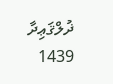ޛުލްޤަޢިދާ 1439